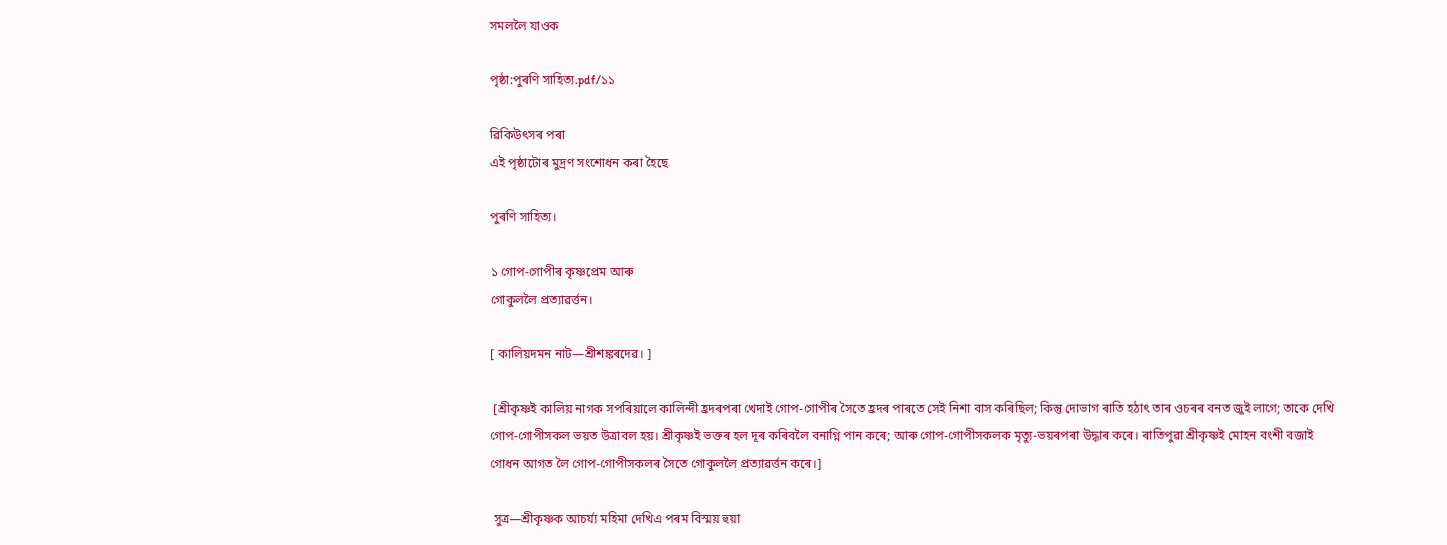সমললৈ যাওক

পৃষ্ঠা:পুৰণি সাহিত্য.pdf/১১

ৱিকিউৎসৰ পৰা
এই পৃষ্ঠাটোৰ মুদ্ৰণ সংশোধন কৰা হৈছে

পুৰণি সাহিত্য।

১ গোপ-গোপীৰ কৃষ্ণপ্ৰেম আৰু
গোকুললৈ প্ৰত্যাৱৰ্ত্তন।

[ কালিয়দমন নাট—শ্ৰীশঙ্কৰদেৱ। ]

 [শ্ৰীকৃষ্ণই কালিয় নাগক সপৰিয়ালে কালিন্দী হ্ৰদৰপৰা খেদাই গোপ-গোপীৰ সৈতে হ্ৰদৰ পাৰতে সেই নিশা বাস কৰিছিল; কিন্তু দোভাগ ৰাতি হঠাৎ তাৰ ওচৰৰ বনত জুই লাগে; তাকে দেখি গোপ-গোপীসকল ভয়ত উত্ৰাবল হয়। শ্ৰীকৃষ্ণই ভক্তৰ হল দূৰ কৰিবলৈ বনাগ্নি পান কৰে; আৰু গোপ-গোপীসকলক মৃত্যু-ভয়ৰপৰা উদ্ধাৰ কৰে। ৰাতিপুৱা শ্ৰীকৃষ্ণই মোহন বংশী বজাই গোধন আগত লৈ গোপ-গোপীসকলৰ সৈতে গোকুললৈ প্ৰত্যাৱৰ্ত্তন কৰে।]

 সুত্ৰ—শ্ৰীকৃষ্ণক আচৰ্য্য মহিমা দেখিএ পৰম বিস্ময় হুয়া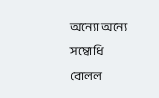অন্যো অন্যে সম্বোধি বোলল